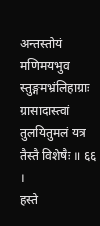अन्तस्तोयं मणिमयभुव स्तुङ्गमभ्रंलिहाग्राः
ग्रासादास्त्वां तुलयितुमलं यत्र तैस्तै विशेषैः ॥ ६६ ।
हस्ते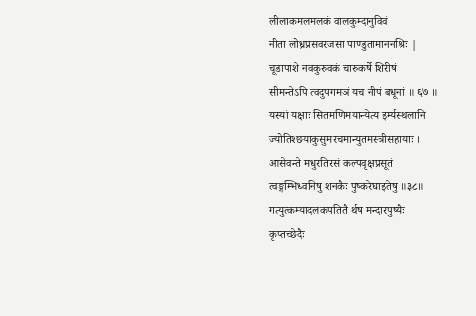लीलाकमलमलकं वालकुम्दानुविवं
नीता लोध्रप्रसवरजसा पाण्डुतामाननश्रिः |
चूडापाशे नवकुरुवकं चारुकर्षे शिरीषं
सीमन्तेऽपि त्वदुपगमञं यच नीपं बधूनां ॥ ६७ ॥
यस्यां यक्षाः सितमणिमयान्येत्य इर्म्यस्थलानि
ज्योतिश्छयाकुसुमरचमान्युतमस्त्रीसहायाः ।
आसेवन्ते मधुरतिरसं कल्पवृक्षप्रसूतं
त्वङ्गम्भिध्वनिषु शनकैः पुष्करेघाइतेषु ॥३८॥
गत्युत्कम्यादलकपतितै र्थष मन्दारपुष्यैः
कृप्तच्छेदैः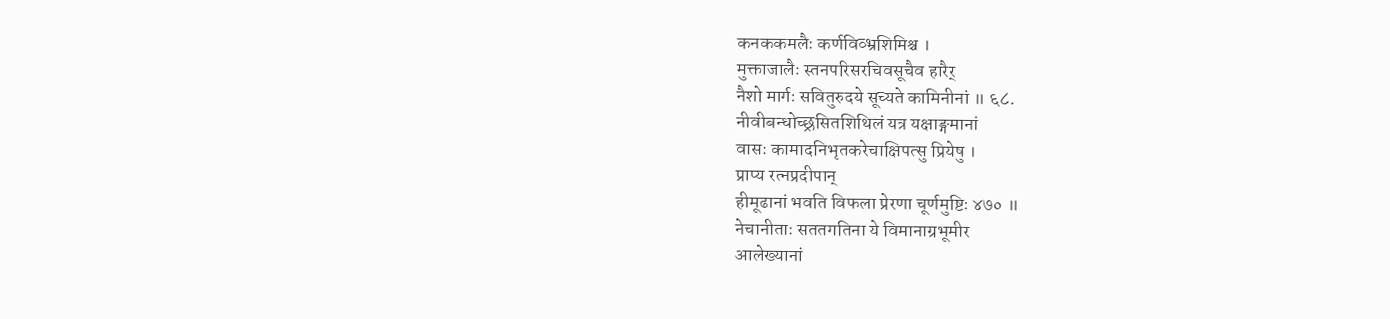कनककमलैः कर्णविव्भ्रशिमिश्च ।
मुक्ताजालैः स्तनपरिसरचिवसूचैव हारैर्
नैशो मार्गः सवितुरुदये सूच्यते कामिनीनां ॥ ६८.
नीवीबन्धोच्छ्रसितशिथिलं यत्र यक्षाङ्गमानां
वासः कामादनिभृतकरेचाक्षिपत्सु प्रियेषु ।
प्राप्य रत्नप्रदीपान्
हीमूढानां भवति विफला प्रेरणा चूर्णमुष्टिः ४७० ॥
नेचानीताः सततगतिना ये विमानाग्रभूमीर
आलेख्यानां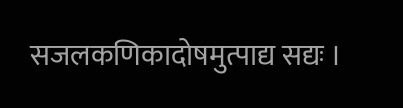सजलकणिकादोषमुत्पाद्य सद्यः ।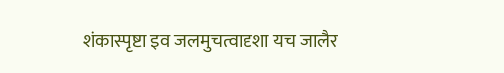शंकास्पृष्टा इव जलमुचत्वादृशा यच जालैर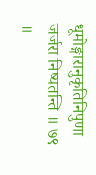धूमोङ्गारानुकृतिनिपुणा जर्जरा निष्यतन्ति ॥ ७९ ॥